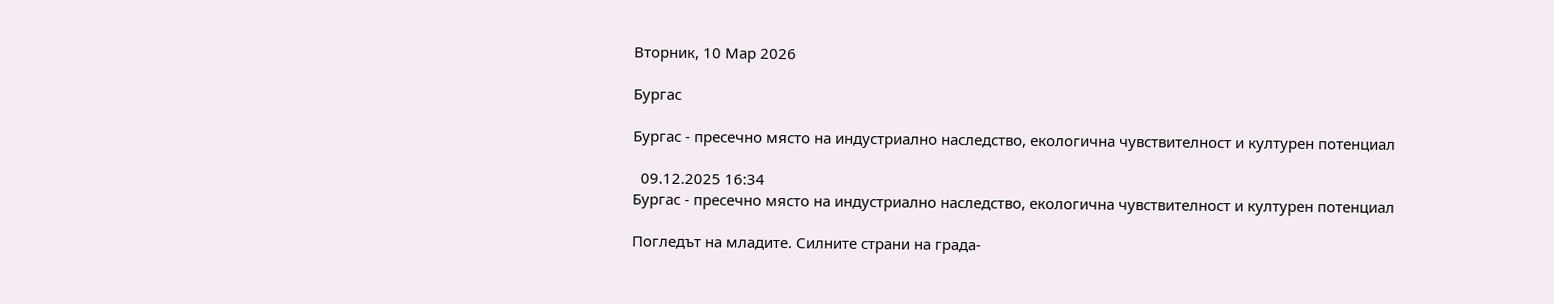Вторник, 10 Мар 2026

Бургас

Бургас - пресечно място на индустриално наследство, екологична чувствителност и културен потенциал

  09.12.2025 16:34
Бургас - пресечно място на индустриално наследство, екологична чувствителност и културен потенциал

Погледът на младите. Силните страни на града-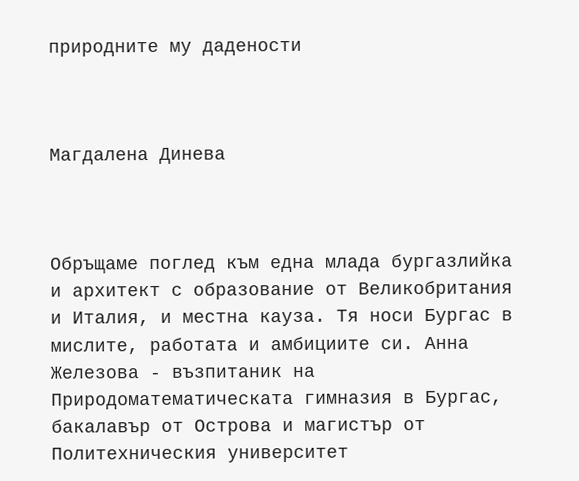природните му дадености



Магдалена Динева



Обръщаме поглед към една млада бургазлийка и архитект с образование от Великобритания и Италия, и местна кауза. Тя носи Бургас в мислите, работата и амбициите си. Анна Железова - възпитаник на Природоматематическата гимназия в Бургас, бакалавър от Острова и магистър от Политехническия университет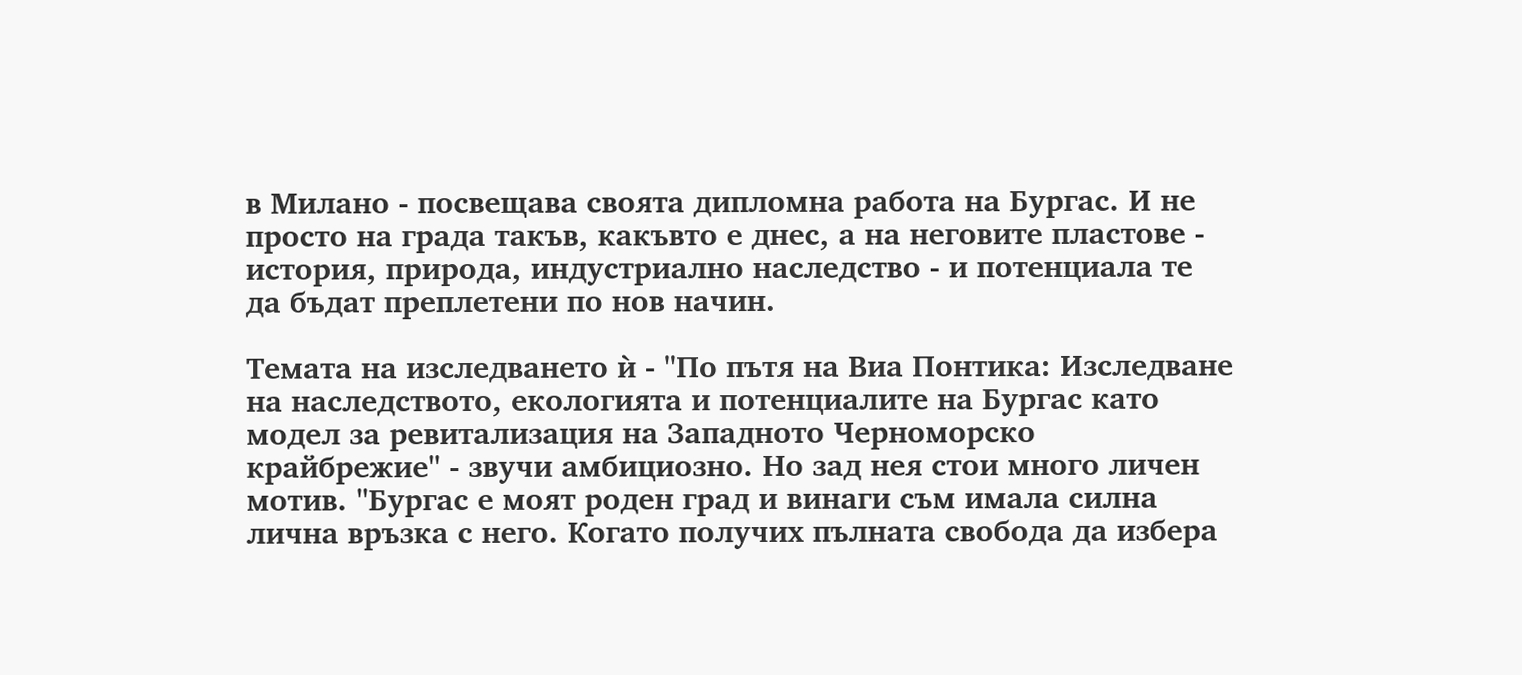в Милано - посвещава своята дипломна работа на Бургас. И не просто на града такъв, какъвто е днес, а на неговите пластове - история, природа, индустриално наследство - и потенциала те да бъдат преплетени по нов начин.

Темата на изследването ѝ - "По пътя на Виа Понтика: Изследване на наследството, екологията и потенциалите на Бургас като модел за ревитализация на Западното Черноморско крайбрежие" - звучи амбициозно. Но зад нея стои много личен мотив. "Бургас е моят роден град и винаги съм имала силна лична връзка с него. Когато получих пълната свобода да избера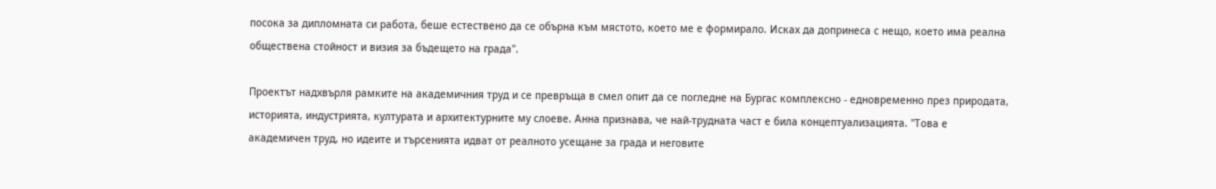посока за дипломната си работа, беше естествено да се обърна към мястото, което ме е формирало. Исках да допринеса с нещо, което има реална обществена стойност и визия за бъдещето на града".

Проектът надхвърля рамките на академичния труд и се превръща в смел опит да се погледне на Бургас комплексно - едновременно през природата, историята, индустрията, културата и архитектурните му слоеве. Анна признава, че най-трудната част е била концептуализацията. "Това е академичен труд, но идеите и търсенията идват от реалното усещане за града и неговите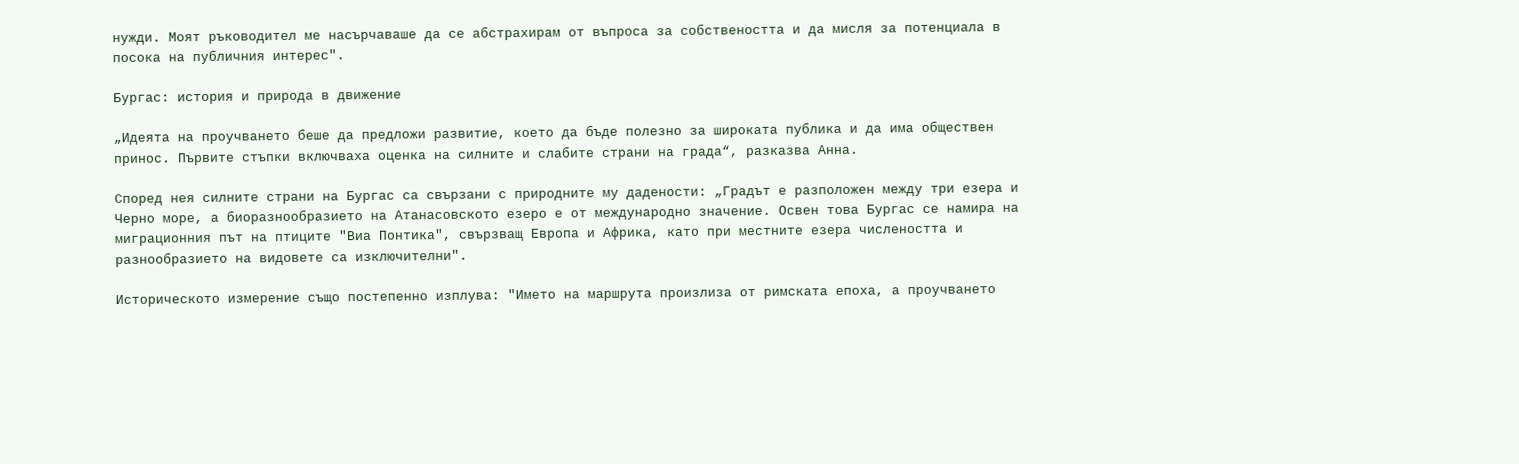нужди. Моят ръководител ме насърчаваше да се абстрахирам от въпроса за собствеността и да мисля за потенциала в посока на публичния интерес".

Бургас: история и природа в движение

„Идеята на проучването беше да предложи развитие, което да бъде полезно за широката публика и да има обществен принос. Първите стъпки включваха оценка на силните и слабите страни на града“, разказва Анна.

Според нея силните страни на Бургас са свързани с природните му дадености: „Градът е разположен между три езера и Черно море, а биоразнообразието на Атанасовското езеро е от международно значение. Освен това Бургас се намира на миграционния път на птиците "Виа Понтика", свързващ Европа и Африка, като при местните езера числеността и разнообразието на видовете са изключителни".

Историческото измерение също постепенно изплува: "Името на маршрута произлиза от римската епоха, а проучването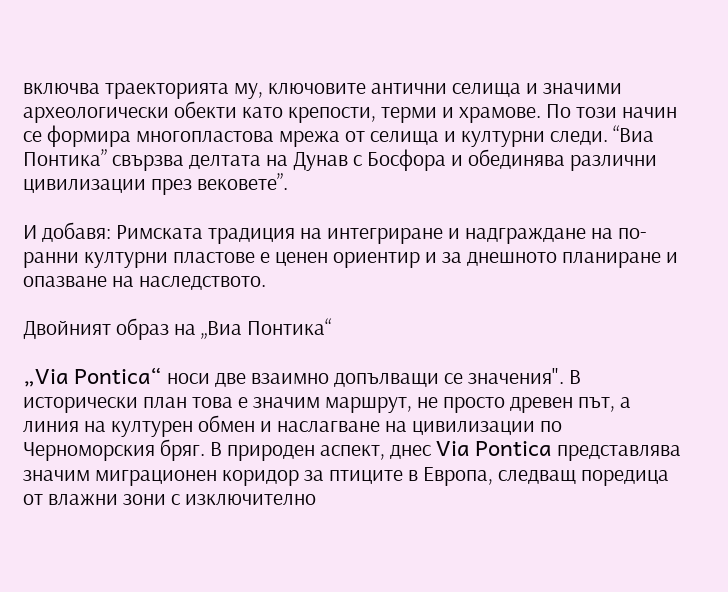включва траекторията му, ключовите антични селища и значими археологически обекти като крепости, терми и храмове. По този начин се формира многопластова мрежа от селища и културни следи. “Виа Понтика” свързва делтата на Дунав с Босфора и обединява различни цивилизации през вековете”.

И добавя: Римската традиция на интегриране и надграждане на по-ранни културни пластове е ценен ориентир и за днешното планиране и опазване на наследството.

Двойният образ на „Виа Понтика“

„Via Pontica“ носи две взаимно допълващи се значения". В исторически план това е значим маршрут, не просто древен път, а линия на културен обмен и наслагване на цивилизации по Черноморския бряг. В природен аспект, днес Via Pontica представлява значим миграционен коридор за птиците в Европа, следващ поредица от влажни зони с изключително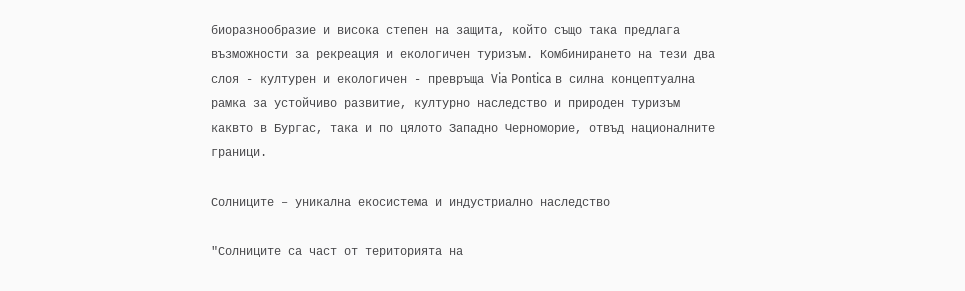биоразнообразие и висока степен на защита, който също така предлага възможности за рекреация и екологичен туризъм. Комбинирането на тези два слоя - културен и екологичен - превръща Via Pontica в силна концептуална рамка за устойчиво развитие, културно наследство и природен туризъм каквто в Бургас, така и по цялото Западно Черноморие, отвъд националните граници.

Солниците – уникална екосистема и индустриално наследство

"Солниците са част от територията на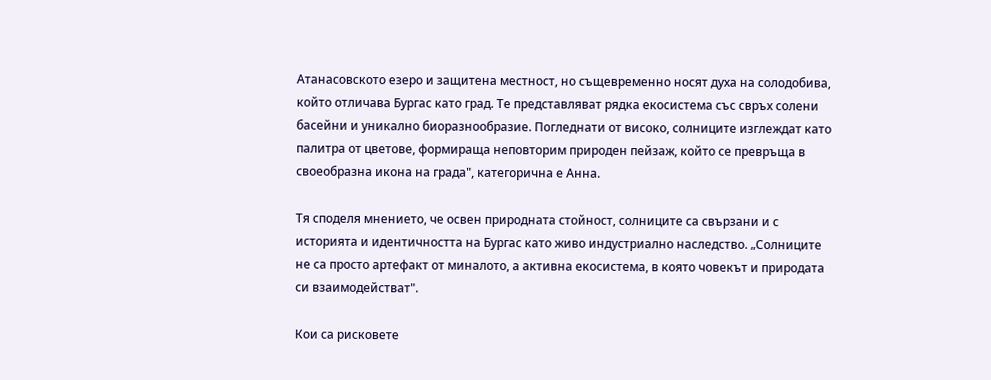Атанасовското езеро и защитена местност, но същевременно носят духа на солодобива, който отличава Бургас като град. Те представляват рядка екосистема със свръх солени басейни и уникално биоразнообразие. Погледнати от високо, солниците изглеждат като палитра от цветове, формираща неповторим природен пейзаж, който се превръща в своеобразна икона на града", категорична е Анна.

Тя споделя мнението, че освен природната стойност, солниците са свързани и с историята и идентичността на Бургас като живо индустриално наследство. „Солниците не са просто артефакт от миналото, а активна екосистема, в която човекът и природата си взаимодействат".

Кои са рисковете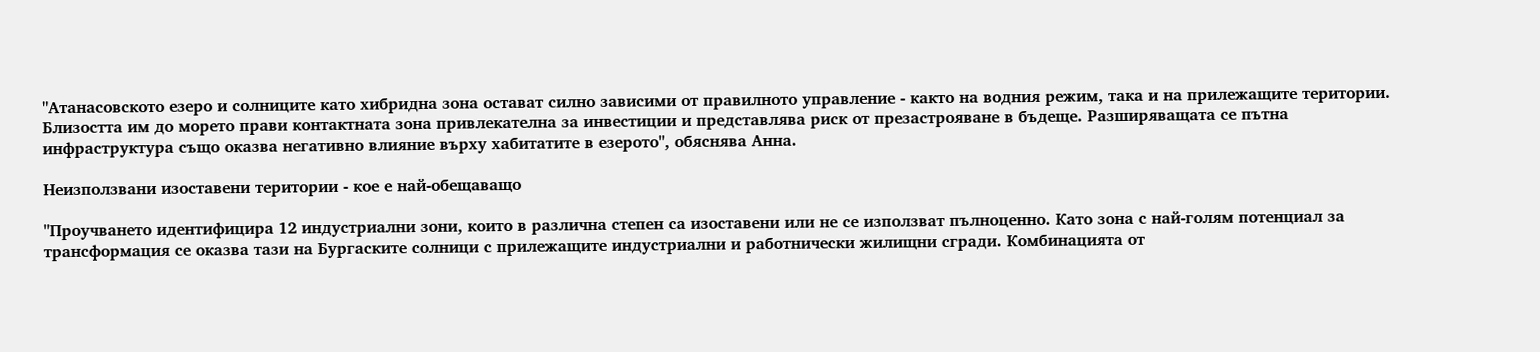"Атанасовското езеро и солниците като хибридна зона остават силно зависими от правилното управление - както на водния режим, така и на прилежащите територии. Близостта им до морето прави контактната зона привлекателна за инвестиции и представлява риск от презастрояване в бъдеще. Разширяващата се пътна инфраструктура също оказва негативно влияние върху хабитатите в езерото", обяснява Анна.

Неизползвани изоставени територии - кое е най-обещаващо

"Проучването идентифицира 12 индустриални зони, които в различна степен са изоставени или не се използват пълноценно. Като зона с най-голям потенциал за трансформация се оказва тази на Бургаските солници с прилежащите индустриални и работнически жилищни сгради. Комбинацията от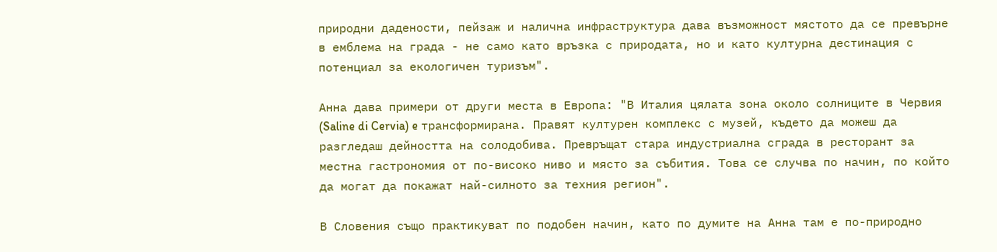природни дадености, пейзаж и налична инфраструктура дава възможност мястото да се превърне в емблема на града - не само като връзка с природата, но и като културна дестинация с потенциал за екологичен туризъм".

Анна дава примери от други места в Европа: "В Италия цялата зона около солниците в Червия (Saline di Cervia) e трансформирана. Правят културен комплекс с музей, където да можеш да разгледаш дейността на солодобива. Превръщат стара индустриална сграда в ресторант за местна гастрономия от по-високо ниво и място за събития. Това се случва по начин, по който да могат да покажат най-силното за техния регион".

В Словения също практикуват по подобен начин, като по думите на Анна там е по-природно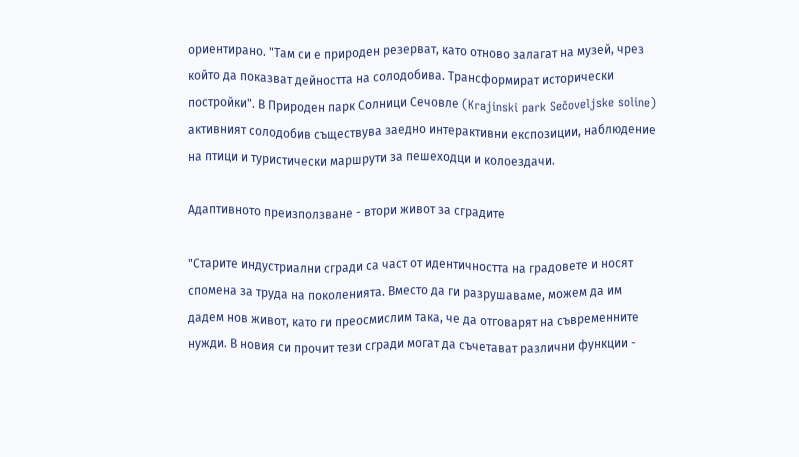ориентирано. "Там си е природен резерват, като отново залагат на музей, чрез който да показват дейността на солодобива. Трансформират исторически постройки". В Природен парк Солници Сечовле (Krajinski park Sečoveljske soline) активният солодобив съществува заедно интерактивни експозиции, наблюдение на птици и туристически маршрути за пешеходци и колоездачи.

Адаптивното преизползване - втори живот за сградите

"Старите индустриални сгради са част от идентичността на градовете и носят спомена за труда на поколенията. Вместо да ги разрушаваме, можем да им дадем нов живот, като ги преосмислим така, че да отговарят на съвременните нужди. В новия си прочит тези сгради могат да съчетават различни функции -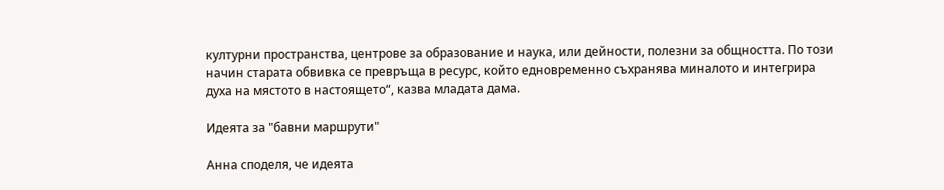културни пространства, центрове за образование и наука, или дейности, полезни за общността. По този начин старата обвивка се превръща в ресурс, който едновременно съхранява миналото и интегрира духа на мястото в настоящето“, казва младата дама.

Идеята за "бавни маршрути"

Анна споделя, че идеята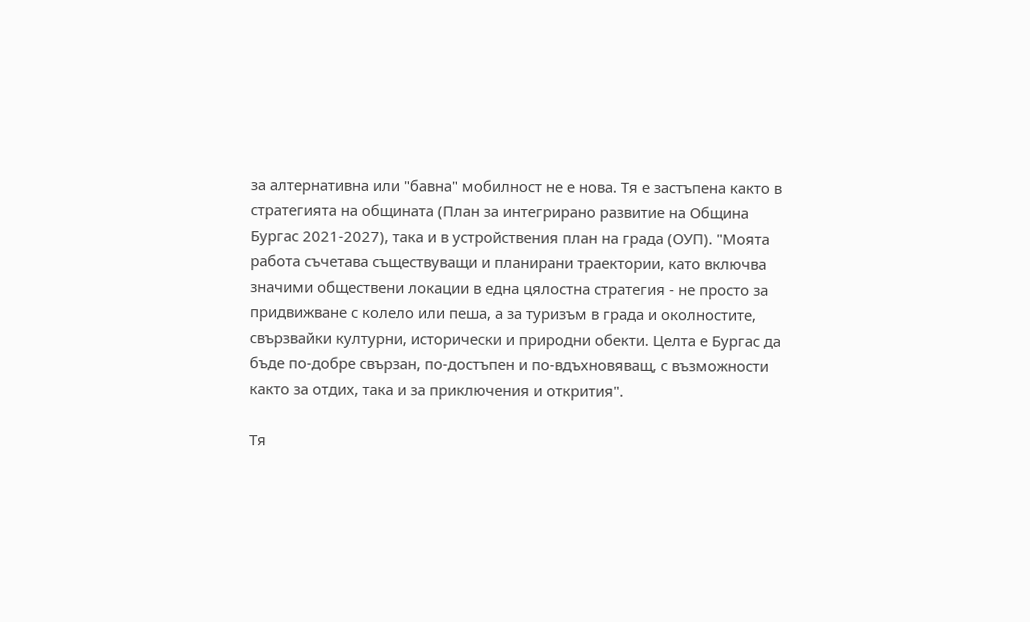за алтернативна или "бавна" мобилност не е нова. Тя е застъпена както в стратегията на общината (План за интегрирано развитие на Община Бургас 2021-2027), така и в устройствения план на града (ОУП). "Моята работа съчетава съществуващи и планирани траектории, като включва значими обществени локации в една цялостна стратегия - не просто за придвижване с колело или пеша, а за туризъм в града и околностите, свързвайки културни, исторически и природни обекти. Целта е Бургас да бъде по-добре свързан, по-достъпен и по-вдъхновяващ, с възможности както за отдих, така и за приключения и открития".

Тя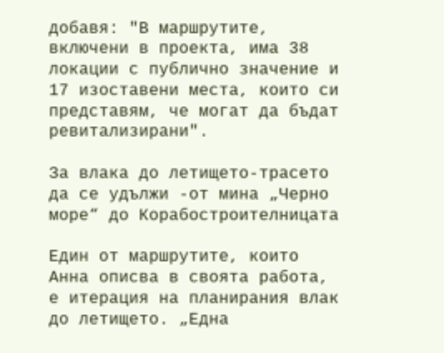добавя: "В маршрутите, включени в проекта, има 38 локации с публично значение и 17 изоставени места, които си представям, че могат да бъдат ревитализирани".

За влака до летището-трасето да се удължи -от мина „Черно море“ до Корабостроителницата

Един от маршрутите, които Анна описва в своята работа, е итерация на планирания влак до летището. „Една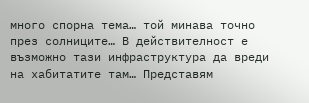много спорна тема… той минава точно през солниците… В действителност е възможно тази инфраструктура да вреди на хабитатите там… Представям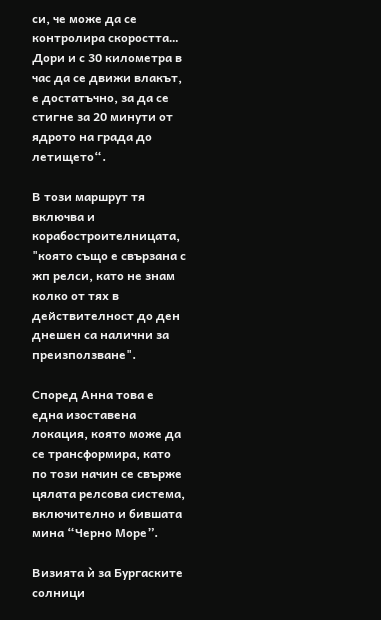си, че може да се контролира скоростта… Дори и с 30 километра в час да се движи влакът, е достатъчно, за да се стигне за 20 минути от ядрото на града до летището“.

В този маршрут тя включва и корабостроителницата, "която също е свързана с жп релси, като не знам колко от тях в действителност до ден днешен са налични за преизползване".

Според Анна това е една изоставена локация, която може да се трансформира, като по този начин се свърже цялата релсова система, включително и бившата мина “Черно Море”.

Визията ѝ за Бургаските солници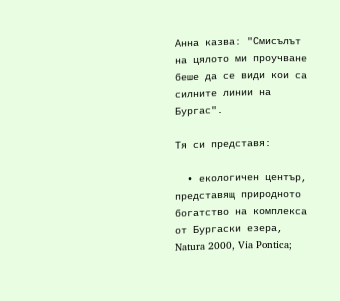Анна казва: "Смисълът на цялото ми проучване беше да се види кои са силните линии на Бургас".

Тя си представя:

  • екологичен център, представящ природното богатство на комплекса от Бургаски езера, Natura 2000, Via Pontica;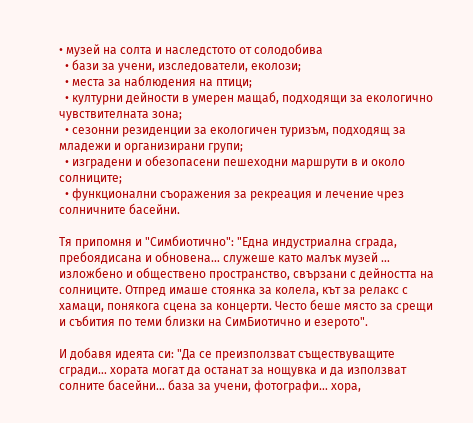• музей на солта и наследстото от солодобива
  • бази за учени, изследователи, еколози;
  • места за наблюдения на птици;
  • културни дейности в умерен мащаб, подходящи за екологично чувствителната зона;
  • сезонни резиденции за екологичен туризъм, подходящ за младежи и организирани групи;
  • изградени и обезопасени пешеходни маршрути в и около солниците;
  • функционални съоражения за рекреация и лечение чрез солничните басейни.

Тя припомня и "Симбиотично": "Една индустриална сграда, пребоядисана и обновена… служеше като малък музей … изложбено и обществено пространство, свързани с дейността на солниците. Отпред имаше стоянка за колела, кът за релакс с хамаци, понякога сцена за концерти. Често беше място за срещи и събития по теми близки на СимБиотично и езерото".

И добавя идеята си: "Да се преизползват съществуващите сгради… хората могат да останат за нощувка и да използват солните басейни… база за учени, фотографи… хора,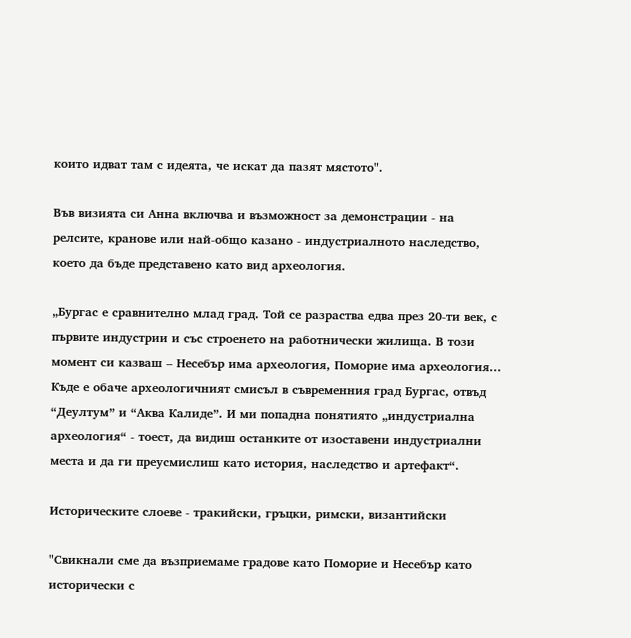които идват там с идеята, че искат да пазят мястото".

Във визията си Анна включва и възможност за демонстрации - на релсите, кранове или най-общо казано - индустриалното наследство, което да бъде представено като вид археология.

„Бургас е сравнително млад град. Той се разраства едва през 20-ти век, с първите индустрии и със строенето на работнически жилища. В този момент си казваш – Несебър има археология, Поморие има археология... Къде е обаче археологичният смисъл в съвременния град Бургас, отвъд “Деултум” и “Аква Калиде”. И ми попадна понятиято „индустриална археология“ - тоест, да видиш останките от изоставени индустриални места и да ги преусмислиш като история, наследство и артефакт“.

Историческите слоеве - тракийски, гръцки, римски, византийски

"Свикнали сме да възприемаме градове като Поморие и Несебър като исторически с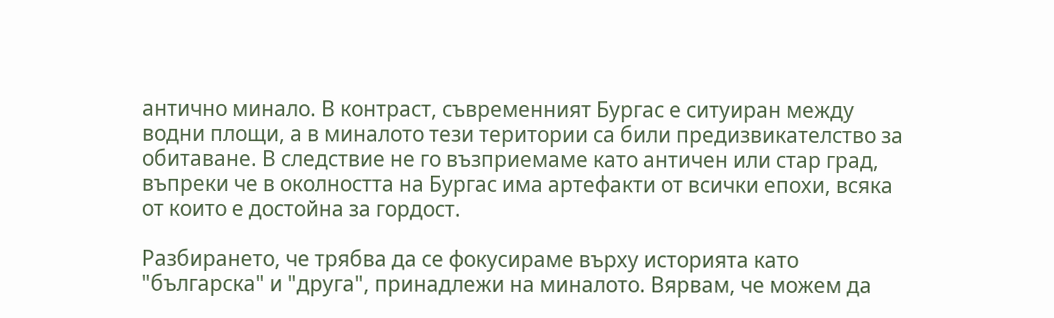антично минало. В контраст, съвременният Бургас е ситуиран между водни площи, а в миналото тези територии са били предизвикателство за обитаване. В следствие не го възприемаме като античен или стар град, въпреки че в околността на Бургас има артефакти от всички епохи, всяка от които е достойна за гордост.

Разбирането, че трябва да се фокусираме върху историята като "българска" и "друга", принадлежи на миналото. Вярвам, че можем да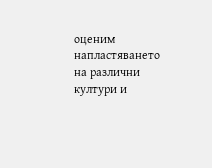оценим напластяването на различни култури и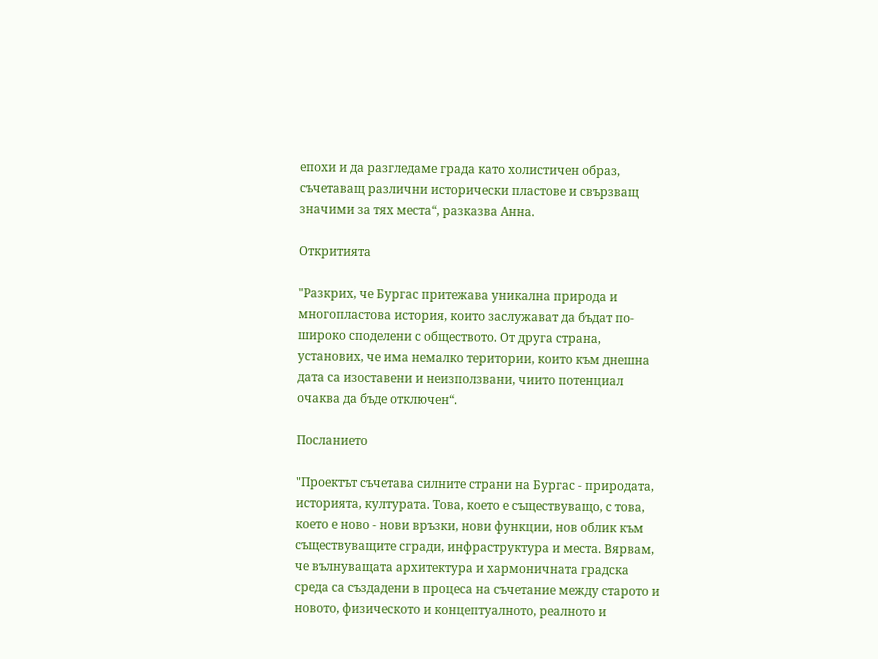епохи и да разгледаме града като холистичен образ, съчетаващ различни исторически пластове и свързващ значими за тях места“, разказва Анна.

Откритията

"Разкрих, че Бургас притежава уникална природа и многопластова история, които заслужават да бъдат по-широко споделени с обществото. От друга страна, установих, че има немалко територии, които към днешна дата са изоставени и неизползвани, чиито потенциал очаква да бъде отключен“.

Посланието

"Проектът съчетава силните страни на Бургас - природата, историята, културата. Това, което е съществуващо, с това, което е ново - нови връзки, нови функции, нов облик към съществуващите сгради, инфраструктура и места. Вярвам, че вълнуващата архитектура и хармоничната градска среда са създадени в процеса на съчетание между старото и новото, физическото и концептуалното, реалното и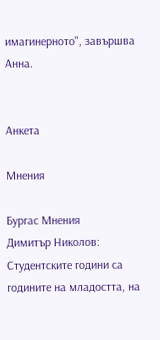имагинерното", завършва Анна.


Анкета

Мнения

Бургас Мнения
Димитър Николов: Студентските години са годините на младостта, на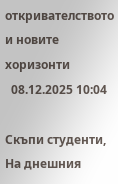откривателството и новите хоризонти
  08.12.2025 10:04

Скъпи студенти, На днешния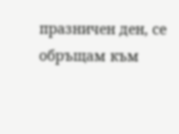празничен ден, се обръщам към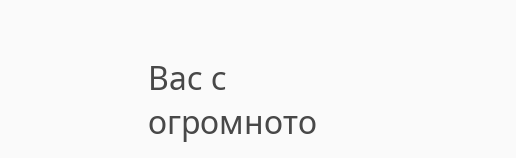Вас с огромното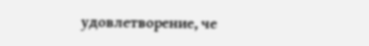удовлетворение, че